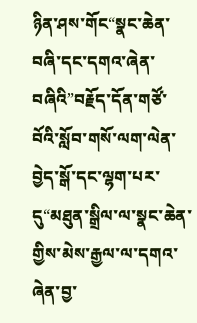ཉིན་ཤས་གོང“སྣང་ཆེན་བཞི་དང་དགའ་ཞེན་བཞིའི”བརྗོད་དོན་གཙོ་བོའི་སློབ་གསོ་ལག་ལེན་བྱེད་སྒོ་དང་ལྷག་པར་དུ“མཐུན་སྒྲིལ་ལ་སྣང་ཆེན་གྱིས་མེས་རྒྱལ་ལ་དགའ་ཞེན་བྱ་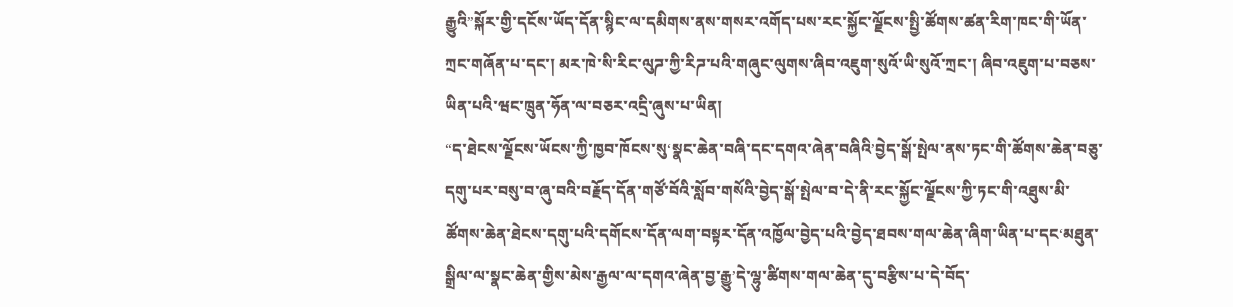རྒྱུའི”སྐོར་གྱི་དངོས་ཡོད་དོན་སྙིང་ལ་དམིགས་ནས་གསར་འགོད་པས་རང་སྐྱོང་ལྗོངས་སྤྱི་ཚོགས་ཚན་རིག་ཁང་གི་ཡོན་ཀྲང་གཞོན་པ་དང་། མར་ཁེ་སི་རིང་ལུཌ་ཀྱི་རིཌ་པའི་གཞུང་ལུགས་ཞིབ་འཇུག་སུའོ་ཡི་སུའོ་ཀྲང་། ཞིབ་འཇུག་པ་བཅས་ཡིན་པའི་ཝང་ཁྲུན་ཧོན་ལ་བཅར་འདྲི་ཞུས་པ་ཡིན།
“ད་ཐེངས་ལྗོངས་ཡོངས་ཀྱི་ཁྱབ་ཁོངས་སུ‘སྣང་ཆེན་བཞི་དང་དགའ་ཞེན་བཞིའི’བྱེད་སྒོ་སྤེལ་ནས་ཏང་གི་ཚོགས་ཆེན་བཅུ་དགུ་པར་བསུ་བ་ཞུ་བའི་བརྗོད་དོན་གཙོ་བོའི་སློབ་གསོའི་བྱེད་སྒོ་སྤེལ་བ་དེ་ནི་རང་སྐྱོང་ལྗོངས་ཀྱི་ཏང་གི་འཐུས་མི་ཚོགས་ཆེན་ཐེངས་དགུ་པའི་དགོངས་དོན་ལག་བསྟར་དོན་འཁྱོལ་བྱེད་པའི་བྱེད་ཐབས་གལ་ཆེན་ཞིག་ཡིན་པ་དང‘མཐུན་སྒྲིལ་ལ་སྣང་ཆེན་གྱིས་མེས་རྒྱལ་ལ་དགའ་ཞེན་བྱ་རྒྱུ’དེ་ལྷུ་ཚིགས་གལ་ཆེན་དུ་བརྩིས་པ་དེ་བོད་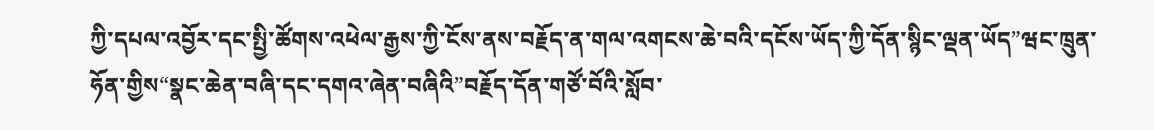ཀྱི་དཔལ་འབྱོར་དང་སྤྱི་ཚོགས་འཕེལ་རྒྱས་ཀྱི་ངོས་ནས་བརྗོད་ན་གལ་འགངས་ཆེ་བའི་དངོས་ཡོད་ཀྱི་དོན་སྙིང་ལྡན་ཡོད”ཝང་ཁྲུན་ཧོན་གྱིས“སྣང་ཆེན་བཞི་དང་དགའ་ཞེན་བཞིའི”བརྗོད་དོན་གཙོ་བོའི་སློབ་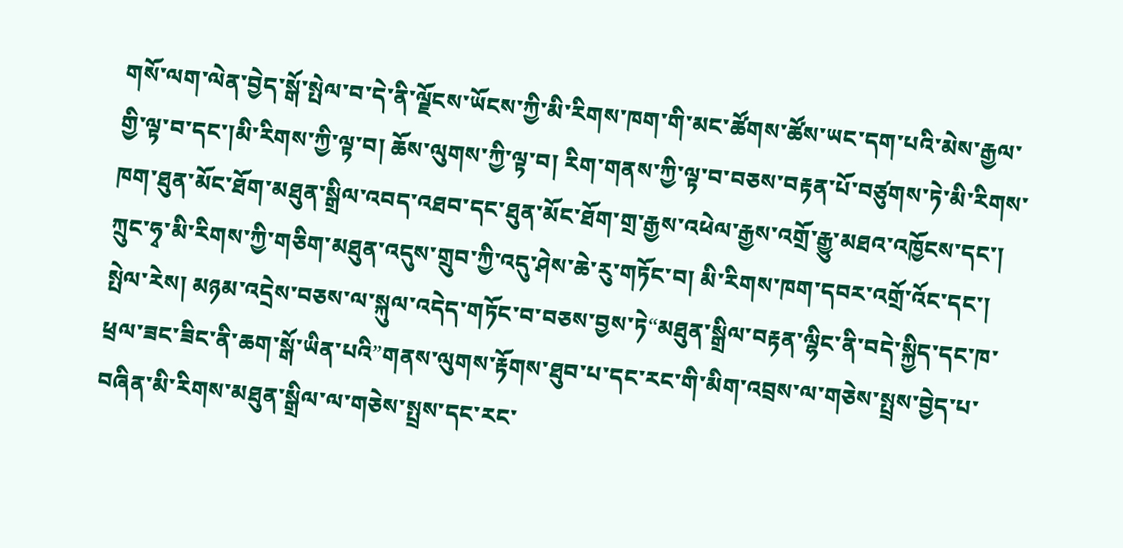གསོ་ལག་ལེན་བྱེད་སྒོ་སྤེལ་བ་དེ་ནི་ལྗོངས་ཡོངས་ཀྱི་མི་རིགས་ཁག་གི་མང་ཚོགས་ཚོས་ཡང་དག་པའི་མེས་རྒྱལ་གྱི་ལྟ་བ་དང་།མི་རིགས་ཀྱི་ལྟ་བ། ཆོས་ལུགས་ཀྱི་ལྟ་བ། རིག་གནས་ཀྱི་ལྟ་བ་བཅས་བརྟན་པོ་བཙུགས་ཏེ་མི་རིགས་ཁག་ཐུན་མོང་ཐོག་མཐུན་སྒྲིལ་འབད་འཐབ་དང་ཐུན་མོང་ཐོག་གྲ་རྒྱས་འཕེལ་རྒྱས་འགྲོ་རྒྱུ་མཐའ་འཁྱོངས་དང་། ཀྲུང་ཧྭ་མི་རིགས་ཀྱི་གཅིག་མཐུན་འདུས་གྲུབ་ཀྱི་འདུ་ཤེས་ཆེ་རུ་གཏོང་བ། མི་རིགས་ཁག་དབར་འགྲོ་འོང་དང་། སྤེལ་རེས། མཉམ་འདྲེས་བཅས་ལ་སྐུལ་འདེད་གཏོང་བ་བཅས་བྱས་ཏེ“མཐུན་སྒྲིལ་བརྟན་ལྷིང་ནི་བདེ་སྐྱིད་དང་ཁ་ཕྲལ་ཟང་ཟིང་ནི་ཆག་སྒོ་ཡིན་པའི”གནས་ལུགས་རྟོགས་ཐུབ་པ་དང་རང་གི་མིག་འབྲས་ལ་གཅེས་སྤྲས་བྱེད་པ་བཞིན་མི་རིགས་མཐུན་སྒྲིལ་ལ་གཅེས་སྤྲས་དང་རང་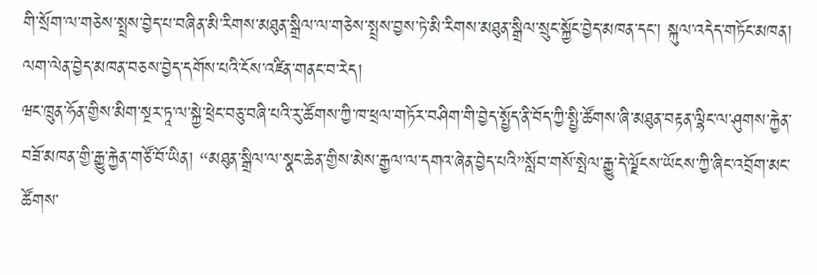གི་སྲོག་ལ་གཅེས་སྤྲས་བྱེད་པ་བཞིན་མི་རིགས་མཐུན་སྒྲིལ་ལ་གཅེས་སྤྲས་བྱས་ཏེ་མི་རིགས་མཐུན་སྒྲིལ་སྲུང་སྐྱོང་བྱེད་མཁན་དང་། སྐུལ་འདེད་གཏོང་མཁན། ལག་ལེན་བྱེད་མཁན་བཅས་བྱེད་དགོས་པའི་ངོས་འཛིན་གནང་བ་རེད།
ཝང་ཁྲུན་ཧོན་གྱིས་མིག་སྔར་ཏཱ་ལ་སྐྱེ་ཕྲེང་བཅུ་བཞི་པའི་རུ་ཚོགས་ཀྱི་ཁ་ཕྲལ་གཏོར་བཤིག་གི་བྱེད་སྤྱོད་ནི་བོད་ཀྱི་སྤྱི་ཚོགས་ཞི་མཐུན་བརྟན་ལྷིང་ལ་ཤུགས་རྐྱེན་བཟོ་མཁན་གྱི་རྒྱུ་རྐྱེན་གཙོ་བོ་ཡིན། “མཐུན་སྒྲིལ་ལ་སྣང་ཆེན་གྱིས་མེས་རྒྱལ་ལ་དགའ་ཞེན་བྱེད་པའི”སློབ་གསོ་སྤེལ་རྒྱུ་དེ་ལྗོངས་ཡོངས་ཀྱི་ཞིང་འབྲོག་མང་ཚོགས་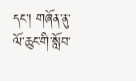དང་། གཞོན་ནུ་ལོ་ཆུང་གི་སློབ་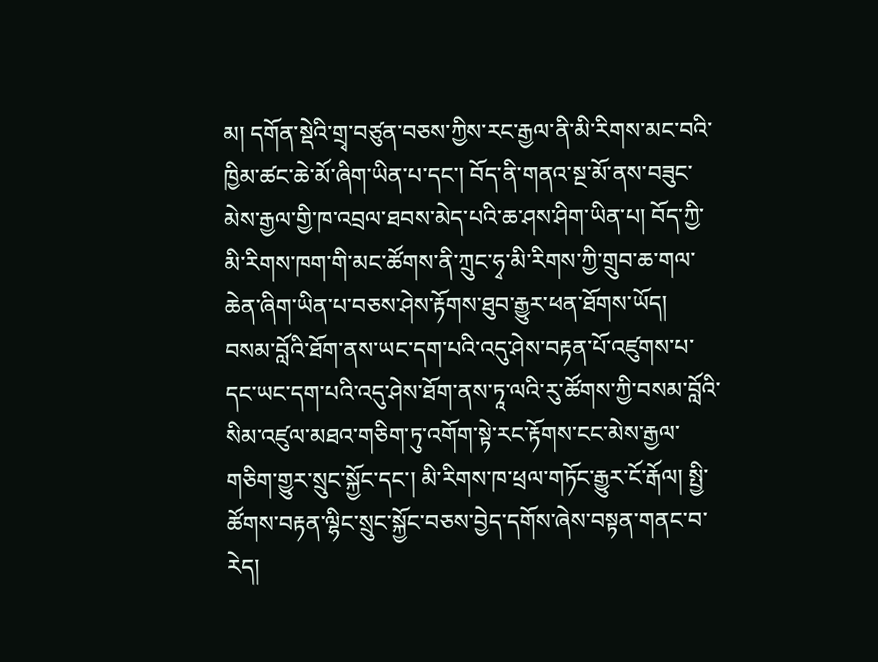མ། དགོན་སྡེའི་གྲྭ་བཙུན་བཅས་ཀྱིས་རང་རྒྱལ་ནི་མི་རིགས་མང་བའི་ཁྱིམ་ཚང་ཆེ་མོ་ཞིག་ཡིན་པ་དང་། བོད་ནི་གནའ་སྔ་མོ་ནས་བཟུང་མེས་རྒྱལ་གྱི་ཁ་འབྲལ་ཐབས་མེད་པའི་ཆ་ཤས་ཤིག་ཡིན་པ། བོད་ཀྱི་མི་རིགས་ཁག་གི་མང་ཚོགས་ནི་ཀྲུང་ཧྭ་མི་རིགས་ཀྱི་གྲུབ་ཆ་གལ་ཆེན་ཞིག་ཡིན་པ་བཅས་ཤེས་རྟོགས་ཐུབ་རྒྱུར་ཕན་ཐོགས་ཡོད། བསམ་བློའི་ཐོག་ནས་ཡང་དག་པའི་འདུ་ཤེས་བརྟན་པོ་འཛུགས་པ་དང་ཡང་དག་པའི་འདུ་ཤེས་ཐོག་ནས་ཏཱ་ལའི་རུ་ཚོགས་ཀྱི་བསམ་བློའི་སིམ་འཛུལ་མཐའ་གཅིག་ཏུ་འགོག་སྟེ་རང་རྟོགས་ངང་མེས་རྒྱལ་གཅིག་གྱུར་སྲུང་སྐྱོང་དང་། མི་རིགས་ཁ་ཕྲལ་གཏོང་རྒྱུར་ངོ་རྒོལ། སྤྱི་ཚོགས་བརྟན་ལྷིང་སྲུང་སྐྱོང་བཅས་བྱེད་དགོས་ཞེས་བསྟན་གནང་བ་རེད།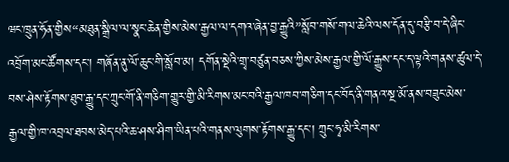ཝང་ཁྲུན་ཧོན་གྱིས“མཐུན་སྒྲིལ་ལ་སྣང་ཆེན་གྱིས་མེས་རྒྱལ་ལ་དགའ་ཞེན་བྱ་རྒྱུའི”སློབ་གསོ་གལ་ཆེའི་ལས་དོན་དུ་བརྩི་བ་དེ་ཞིང་འབྲོག་མང་ཚོགས་དང་། གཞོན་ནུ་ལོ་ཆུང་གི་སློབ་མ། དགོན་སྡེའི་གྲྭ་བཙུན་བཅས་ཀྱིས་མེས་རྒྱལ་གྱི་ལོ་རྒྱུས་དང་ད་ལྟའི་གནས་ཚུལ་དེ་བས་ཤེས་རྟོགས་ཐུབ་རྒྱུ་དང་ཀྲུང་གོ་ནི་གཅིག་གྱུར་གྱི་མི་རིགས་མང་བའི་རྒྱལ་ཁབ་གཅིག་དང་བོད་ནི་གནའ་སྔ་མོ་ནས་བཟུང་མེས་རྒྱལ་གྱི་ཁ་འབྲལ་ཐབས་མེད་པའི་ཆ་ཤས་ཤིག་ཡིན་པའི་གནས་ལུགས་རྟོགས་རྒྱུ་དང་། ཀྲུང་ཧྭ་མི་རིགས་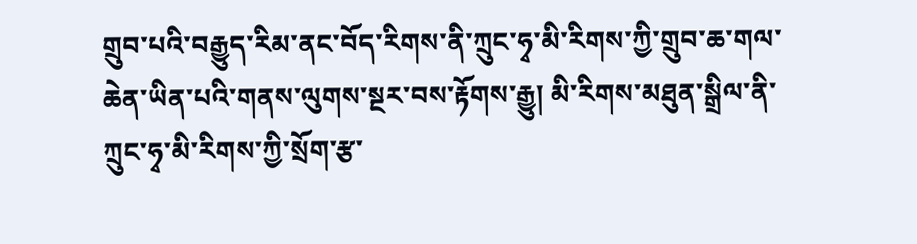གྲུབ་པའི་བརྒྱུད་རིམ་ནང་བོད་རིགས་ནི་ཀྲུང་ཧྭ་མི་རིགས་ཀྱི་གྲུབ་ཆ་གལ་ཆེན་ཡིན་པའི་གནས་ལུགས་སྔར་བས་རྟོགས་རྒྱུ། མི་རིགས་མཐུན་སྒྲིལ་ནི་ཀྲུང་ཧྭ་མི་རིགས་ཀྱི་སྲོག་རྩ་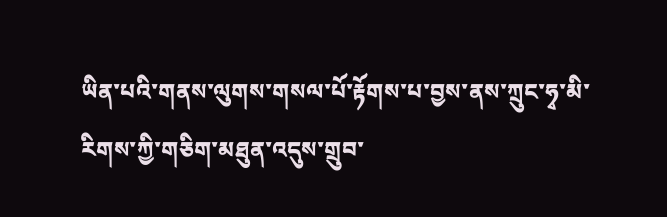ཡིན་པའི་གནས་ལུགས་གསལ་པོ་རྟོགས་པ་བྱས་ནས་ཀྲུང་ཧྭ་མི་རིགས་ཀྱི་གཅིག་མཐུན་འདུས་གྲུབ་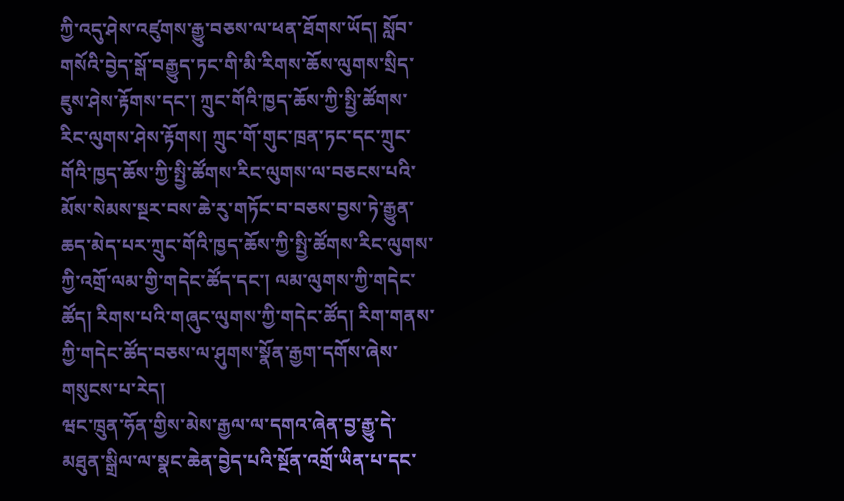ཀྱི་འདུ་ཤེས་འཛུགས་རྒྱུ་བཅས་ལ་ཕན་ཐོགས་ཡོད། སློབ་གསོའི་བྱེད་སྒོ་བརྒྱུད་ཏང་གི་མི་རིགས་ཆོས་ལུགས་སྲིད་ཇུས་ཤེས་རྟོགས་དང་། ཀྲུང་གོའི་ཁྱད་ཆོས་ཀྱི་སྤྱི་ཚོགས་རིང་ལུགས་ཤེས་རྟོགས། ཀྲུང་གོ་གུང་ཁྲན་ཏང་དང་ཀྲུང་གོའི་ཁྱད་ཆོས་ཀྱི་སྤྱི་ཚོགས་རིང་ལུགས་ལ་བཅངས་པའི་མོས་སེམས་སྔར་བས་ཆེ་རུ་གཏོང་བ་བཅས་བྱས་ཏེ་རྒྱུན་ཆད་མེད་པར་ཀྲུང་གོའི་ཁྱད་ཆོས་ཀྱི་སྤྱི་ཚོགས་རིང་ལུགས་ཀྱི་འགྲོ་ལམ་གྱི་གདེང་ཚོད་དང་། ལམ་ལུགས་ཀྱི་གདེང་ཚོད། རིགས་པའི་གཞུང་ལུགས་ཀྱི་གདེང་ཚོད། རིག་གནས་ཀྱི་གདེང་ཚོད་བཅས་ལ་ཤུགས་སྣོན་རྒྱག་དགོས་ཞེས་གསུངས་པ་རེད།
ཝང་ཁྲུན་ཧོན་གྱིས་མེས་རྒྱལ་ལ་དགའ་ཞེན་བྱ་རྒྱུ་དེ་མཐུན་སྒྲིལ་ལ་སྣང་ཆེན་བྱེད་པའི་སྔོན་འགྲོ་ཡིན་པ་དང་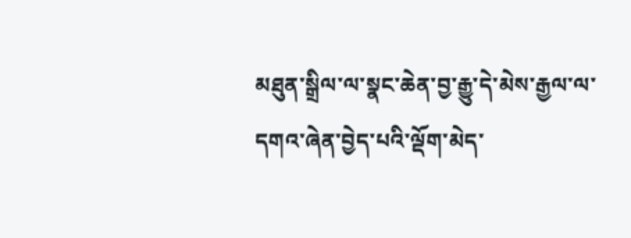མཐུན་སྒྲིལ་ལ་སྣང་ཆེན་བྱ་རྒྱུ་དེ་མེས་རྒྱལ་ལ་དགའ་ཞེན་བྱེད་པའི་ལྡོག་མེད་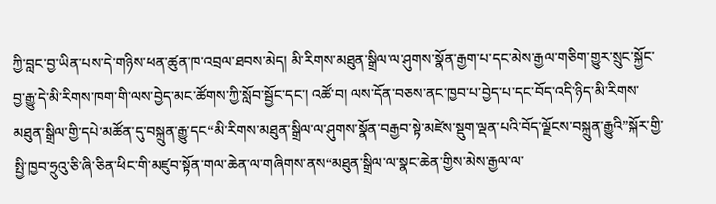ཀྱི་བླང་བྱ་ཡིན་པས་དེ་གཉིས་ཕན་ཚུན་ཁ་འབྲལ་ཐབས་མེད། མི་རིགས་མཐུན་སྒྲིལ་ལ་ཤུགས་སྣོན་རྒྱག་པ་དང་མེས་རྒྱལ་གཅིག་གྱུར་སྲུང་སྐྱོང་བྱ་རྒྱུ་དེ་མི་རིགས་ཁག་གི་ལས་བྱེད་མང་ཚོགས་ཀྱི་སློབ་སྦྱོང་དང་། འཚོ་བ། ལས་དོན་བཅས་ནང་ཁྱབ་པ་བྱེད་པ་དང་བོད་འདི་ཉིད་མི་རིགས་མཐུན་སྒྲིལ་གྱི་དཔེ་མཚོན་དུ་བསྐྲུན་རྒྱུ་དང“མི་རིགས་མཐུན་སྒྲིལ་ལ་ཤུགས་སྣོན་བརྒྱབ་སྟེ་མཛེས་སྡུག་ལྡན་པའི་བོད་ལྗོངས་བསྐྲུན་རྒྱུའི”སྐོར་གྱི་སྤྱི་ཁྱབ་ཧྲུའུ་ཅི་ཞི་ཅིན་ཕིང་གི་མཛུབ་སྟོན་གལ་ཆེན་ལ་གཞིགས་ནས“མཐུན་སྒྲིལ་ལ་སྣང་ཆེན་གྱིས་མེས་རྒྱལ་ལ་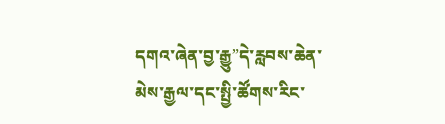དགའ་ཞེན་བྱ་རྒྱུ”དེ་རླབས་ཆེན་མེས་རྒྱལ་དང་སྤྱི་ཚོགས་རིང་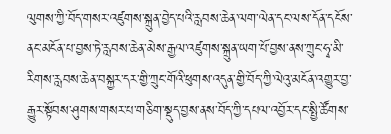ལུགས་ཀྱི་བོད་གསར་འཛུགས་སྐྲུན་བྱེད་པའི་རླབས་ཆེན་ལག་ལེན་དང་ལས་དོན་དངོས་ནང་མངོན་པ་བྱས་ཏེ་རླབས་ཆེན་མེས་རྒྱལ་འཛུགས་སྐྲུན་ཡག་པོ་བྱས་ནས་ཀྲུང་ཧྭ་མི་རིགས་རླབས་ཆེན་བསྐྱར་དར་གྱི་ཀྲུང་གོའི་ཕུགས་འདུན་གྱི་བོད་ཀྱི་ལེའུ་མངོན་འགྱུར་བྱ་རྒྱུར་སྟོབས་ཤུགས་གསར་པ་གཅིག་སྡུད་བྱས་ནས་བོད་ཀྱི་དཔལ་འབྱོར་དང་སྤྱི་ཚོགས་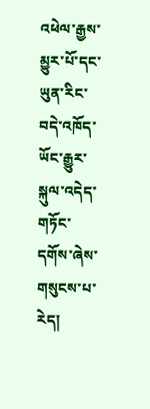འཕེལ་རྒྱས་མྱུར་པོ་དང་ཡུན་རིང་བདེ་འཁོད་ཡོང་རྒྱུར་སྐུལ་འདེད་གཏོང་དགོས་ཞེས་གསུངས་པ་རེད།